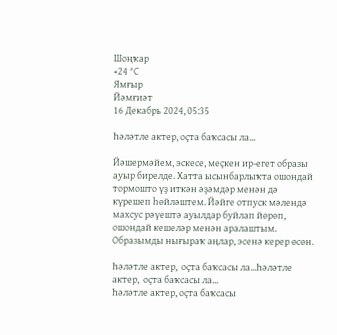Шоңҡар
+24 °С
Ямғыр
Йәмғиәт
16 Декабрь 2024, 05:35

Һәләтле актер, оҫта баҡсасы ла...

Йәшермәйем, эскесе, меҫкен ир-егет образы ауыр бирелде. Хатта ысынбарлыҡта ошондай тормошто үҙ иткән әҙәмдәр менән дә күрешеп һөйләштем. Йәйге отпуск мәлендә махсус рәүештә ауылдар буйлап йөрөп, ошондай кешеләр менән аралаштым. Образымды нығыраҡ аңлар, эсенә керер өсөн.

Һәләтле актер,  оҫта баҡсасы ла...Һәләтле актер,  оҫта баҡсасы ла...
Һәләтле актер, оҫта баҡсасы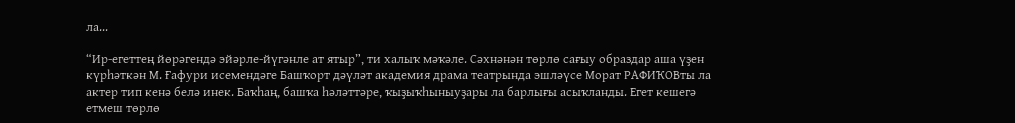ла...

“Ир-егеттең йөрәгендә эйәрле-йүгәнле ат ятыр”, ти халыҡ мәҡәле. Сәхнәнән төрлө сағыу образдар аша үҙен күрһәткән М. Ғафури исемендәге Башҡорт дәүләт академия драма театрында эшләүсе Морат РАФИҠОВты ла актер тип кенә белә инек. Баҡһаң, башҡа һәләттәре, ҡыҙыҡһыныуҙары ла барлығы асыҡланды. Егет кешегә етмеш төрлө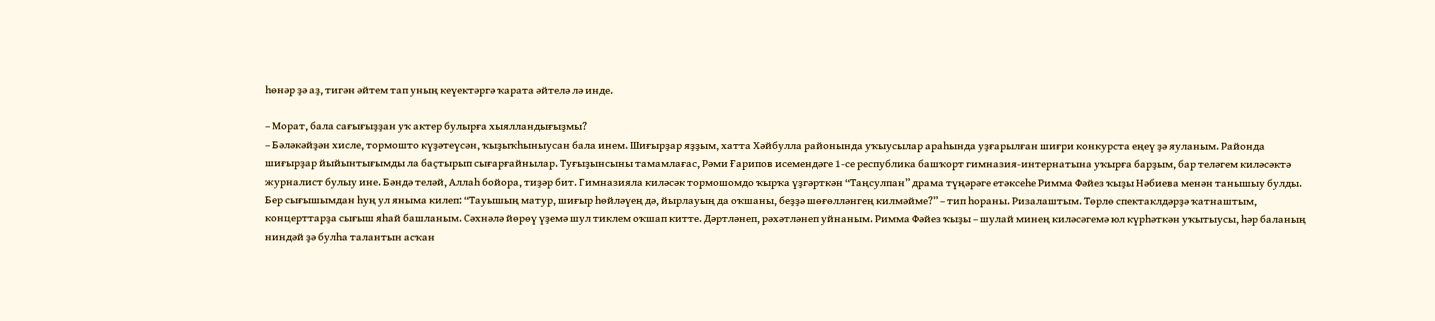һөнәр ҙә аҙ, тигән әйтем тап уның кеүектәргә ҡарата әйтелә лә инде.

– Морат, бала сағығыҙҙан уҡ актер булырға хыялландығыҙмы?
– Бәләкәйҙән хисле, тормошто күҙәтеүсән, ҡыҙыҡһыныусан бала инем. Шиғырҙар яҙҙым, хатта Хәйбулла районында уҡыусылар араһында уҙғарылған шиғри конкурста еңеү ҙә яуланым. Районда шиғырҙар йыйынтығымды ла баҫтырып сығарғайнылар. Туғыҙынсыны тамамлағас, Рәми Ғарипов исемендәге 1-се республика башҡорт гимназия-интернатына уҡырға барҙым, бар теләгем киләсәктә журналист булыу ине. Бәндә теләй, Аллаһ бойора, тиҙәр бит. Гимназияла киләсәк тормошомдо ҡырҡа үҙгәрткән “Таңсулпан” драма түңәрәге етәксеһе Римма Фәйез ҡыҙы Нәбиева менән танышыу булды. Бер сығышымдан һуң ул яныма килеп: “Тауышың матур, шиғыр һөйләүең дә, йырлауың да оҡшаны, беҙҙә шөғөлләнгең килмәйме?” – тип һораны. Ризалаштым. Төрлө спектаклдәрҙә ҡатнаштым, концерттарҙа сығыш яһай башланым. Сәхнәлә йөрөү үҙемә шул тиклем оҡшап китте. Дәртләнеп, рәхәтләнеп уйнаным. Римма Фәйез ҡыҙы – шулай минең киләсәгемә юл күрһәткән уҡытыусы, һәр баланың ниндәй ҙә булһа талантын асҡан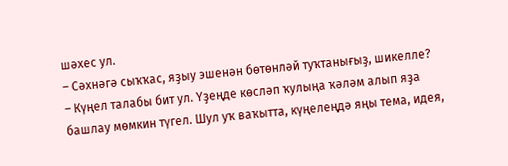шәхес ул.
– Сәхнәгә сыҡҡас, яҙыу эшенән бөтөнләй туҡтанығыҙ, шикелле?
– Күңел талабы бит ул. Үҙеңде көсләп ҡулыңа ҡәләм алып яҙа башлау мөмкин түгел. Шул уҡ ваҡытта, күңелеңдә яңы тема, идея,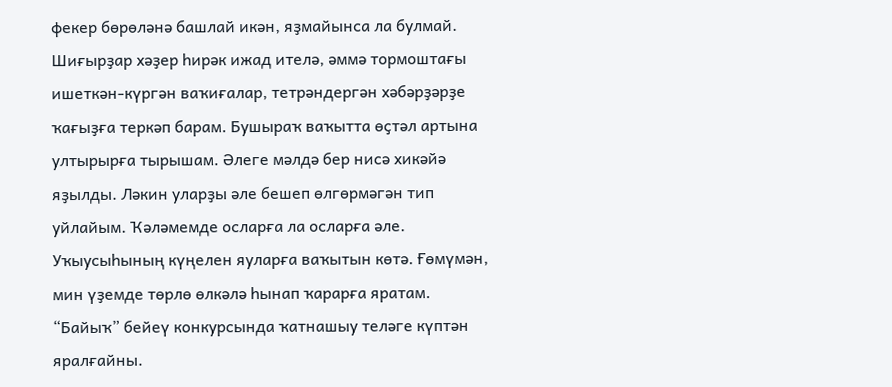фекер бөрөләнә башлай икән, яҙмайынса ла булмай. Шиғырҙар хәҙер һирәк ижад ителә, әммә тормоштағы ишеткән-күргән ваҡиғалар, тетрәндергән хәбәрҙәрҙе ҡағыҙға теркәп барам. Бушыраҡ ваҡытта өҫтәл артына ултырырға тырышам. Әлеге мәлдә бер нисә хикәйә яҙылды. Ләкин уларҙы әле бешеп өлгөрмәгән тип уйлайым. Ҡәләмемде осларға ла осларға әле. Уҡыусыһының күңелен яуларға ваҡытын көтә. Ғөмүмән, мин үҙемде төрлө өлкәлә һынап ҡарарға яратам. “Байыҡ” бейеү конкурсында ҡатнашыу теләге күптән яралғайны.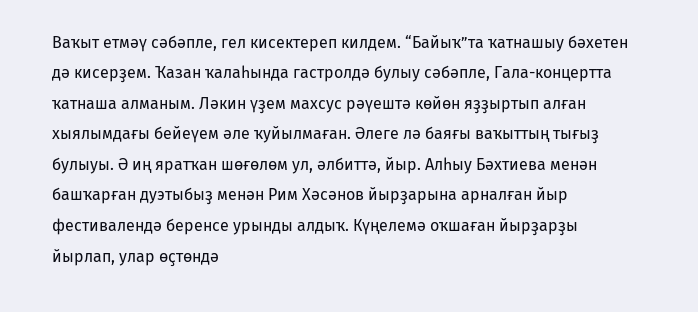Ваҡыт етмәү сәбәпле, гел кисектереп килдем. “Байыҡ”та ҡатнашыу бәхетен дә кисерҙем. Ҡазан ҡалаһында гастролдә булыу сәбәпле, Гала-концертта ҡатнаша алманым. Ләкин үҙем махсус рәүештә көйөн яҙҙыртып алған хыялымдағы бейеүем әле ҡуйылмаған. Әлеге лә баяғы ваҡыттың тығыҙ булыуы. Ә иң яратҡан шөғөлөм ул, әлбиттә, йыр. Алһыу Бәхтиева менән башҡарған дуэтыбыҙ менән Рим Хәсәнов йырҙарына арналған йыр фестивалендә беренсе урынды алдыҡ. Күңелемә оҡшаған йырҙарҙы йырлап, улар өҫтөндә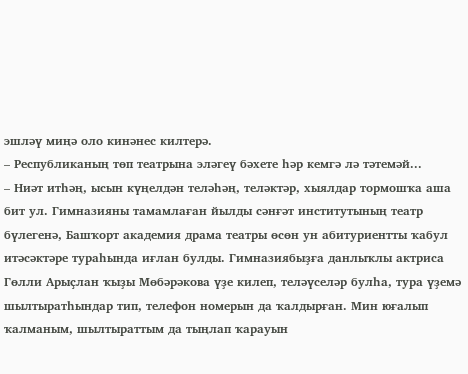эшләү миңә оло кинәнес килтерә.
– Республиканың төп театрына эләгеү бәхете һәр кемгә лә тәтемәй...
– Ниәт итһәң, ысын күңелдән теләһәң, теләктәр, хыялдар тормошҡа аша бит ул. Гимназияны тамамлаған йылды сәнғәт институтының театр бүлегенә, Башҡорт академия драма театры өсөн ун абитуриентты ҡабул итәсәктәре тураһында иғлан булды. Гимназиябыҙға данлыҡлы актриса Гөлли Арыҫлан ҡыҙы Мөбәрәкова үҙе килеп, теләүселәр булһа, тура үҙемә шылтыратһындар тип, телефон номерын да ҡалдырған. Мин юғалып ҡалманым, шылтыраттым да тыңлап ҡарауын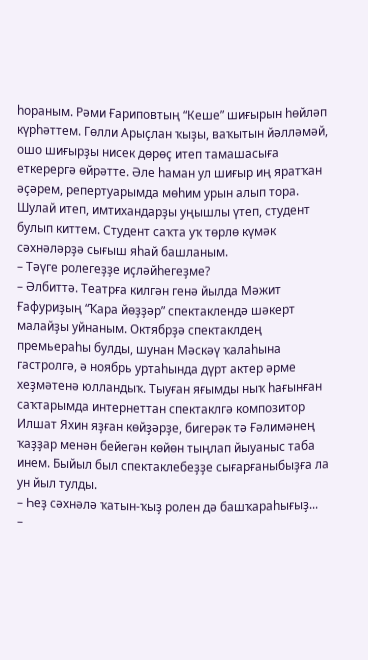һораным. Рәми Ғариповтың “Кеше” шиғырын һөйләп күрһәттем. Гөлли Арыҫлан ҡыҙы, ваҡытын йәлләмәй, ошо шиғырҙы нисек дөрөҫ итеп тамашасыға еткерергә өйрәтте. Әле һаман ул шиғыр иң яратҡан әҫәрем, репертуарымда мөһим урын алып тора. Шулай итеп, имтихандарҙы уңышлы үтеп, студент булып киттем. Студент саҡта уҡ төрлө күмәк сәхнәләрҙә сығыш яһай башланым.
– Тәүге ролегеҙҙе иҫләйһегеҙме?
– Әлбиттә. Театрға килгән генә йылда Мәжит Ғафуриҙың “Ҡара йөҙҙәр” спектаклендә шәкерт малайҙы уйнаным. Октябрҙә спектаклдең премьераһы булды, шунан Мәскәү ҡалаһына гастролгә, ә ноябрь уртаһында дүрт актер әрме хеҙмәтенә юлландыҡ. Тыуған яғымды ныҡ һағынған саҡтарымда интернеттан спектаклгә композитор Илшат Яхин яҙған көйҙәрҙе, бигерәк тә Ғәлимәнең ҡаҙҙар менән бейегән көйөн тыңлап йыуаныс таба инем. Быйыл был спектаклебеҙҙе сығарғаныбыҙға ла ун йыл тулды.
– Һеҙ сәхнәлә ҡатын-ҡыҙ ролен дә башҡараһығыҙ...
–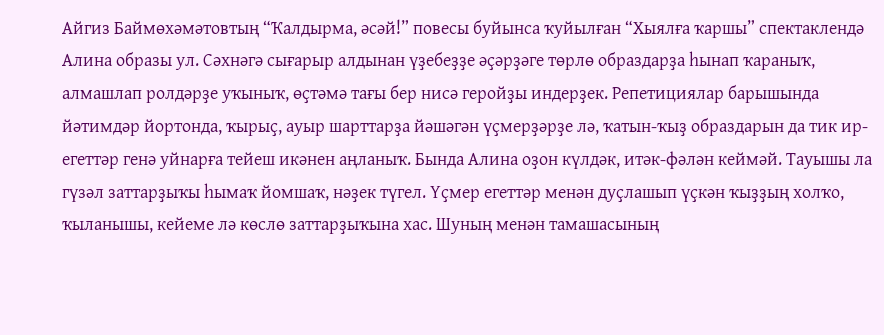Айгиз Баймөхәмәтовтың “Ҡалдырма, әсәй!” повесы буйынса ҡуйылған “Хыялға ҡаршы” спектаклендә Алина образы ул. Сәхнәгә сығарыр алдынан үҙебеҙҙе әҫәрҙәге төрлө образдарҙа һынап ҡараныҡ, алмашлап ролдәрҙе уҡыныҡ, өҫтәмә тағы бер нисә геройҙы индерҙек. Репетициялар барышында йәтимдәр йортонда, ҡырыҫ, ауыр шарттарҙа йәшәгән үҫмерҙәрҙе лә, ҡатын-ҡыҙ образдарын да тик ир- егеттәр генә уйнарға тейеш икәнен аңланыҡ. Бында Алина оҙон күлдәк, итәк-фәлән кеймәй. Тауышы ла гүзәл заттарҙыҡы һымаҡ йомшаҡ, нәҙек түгел. Үҫмер егеттәр менән дуҫлашып үҫкән ҡыҙҙың холҡо, ҡыланышы, кейеме лә көслө заттарҙыҡына хас. Шуның менән тамашасының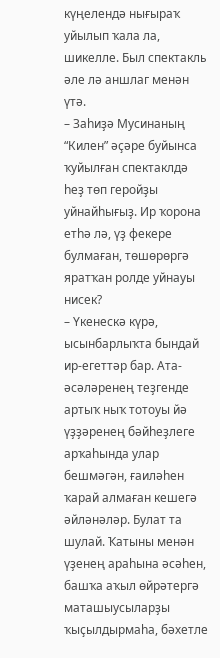күңелендә нығыраҡ уйылып ҡала ла, шикелле. Был спектакль әле лә аншлаг менән үтә.
– Заһиҙә Мусинаның “Килен” әҫәре буйынса ҡуйылған спектаклдә һеҙ төп геройҙы уйнайһығыҙ. Ир ҡорона етһә лә, үҙ фекере булмаған, төшөрөргә яратҡан ролде уйнауы нисек?
– Үкенескә күрә, ысынбарлыҡта бындай ир-егеттәр бар. Ата-әсәләренең теҙгенде артыҡ ныҡ тотоуы йә үҙҙәренең бәйһеҙлеге арҡаһында улар бешмәгән, ғаиләһен ҡарай алмаған кешегә әйләнәләр. Булат та шулай. Ҡатыны менән үҙенең араһына әсәһен, башҡа аҡыл өйрәтергә маташыусыларҙы ҡыҫылдырмаһа, бәхетле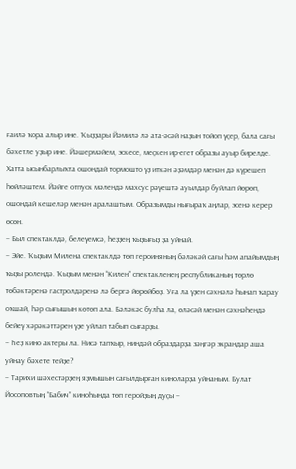ғаилә ҡора алыр ине. Ҡыҙҙары Йәмилә лә ата-әсәй наҙын тойоп үҫер, бала сағы бәхетле уҙыр ине. Йәшермәйем, эскесе, меҫкен ир-егет образы ауыр бирелде. Хатта ысынбарлыҡта ошондай тормошто үҙ иткән әҙәмдәр менән дә күрешеп һөйләштем. Йәйге отпуск мәлендә махсус рәүештә ауылдар буйлап йөрөп, ошондай кешеләр менән аралаштым. Образымды нығыраҡ аңлар, эсенә керер өсөн.
– Был спектаклдә, белеүемсә, һеҙҙең ҡыҙығыҙ ҙа уйнай.
– Эйе. Ҡыҙым Милена спектаклдә төп героиняның бәләкәй сағы һәм апайымдың ҡыҙы ролендә. Ҡыҙым менән “Килен” спектакленең республиканың төрлө төбәктәренә гастролдәренә лә бергә йөрөйбөҙ. Уға ла үҙен сәхнәлә һынап ҡарау оҡшай, һәр сығышын көтөп ала. Бәләкәс булһа ла, өләсәй менән сәхнәһендә бейеү хәрәкәттәрен үҙе уйлап табып сығарҙы.
– Һеҙ кино актеры ла. Нисә тапҡыр, ниндәй образдарҙа зәңгәр экрандар аша уйнау бәхете тейҙе?
– Тарихи шәхестәрҙең яҙмышын сағылдырған киноларҙа уйнаным. Булат Йосоповтың “Бабич” киноһында төп геройҙың дуҫы –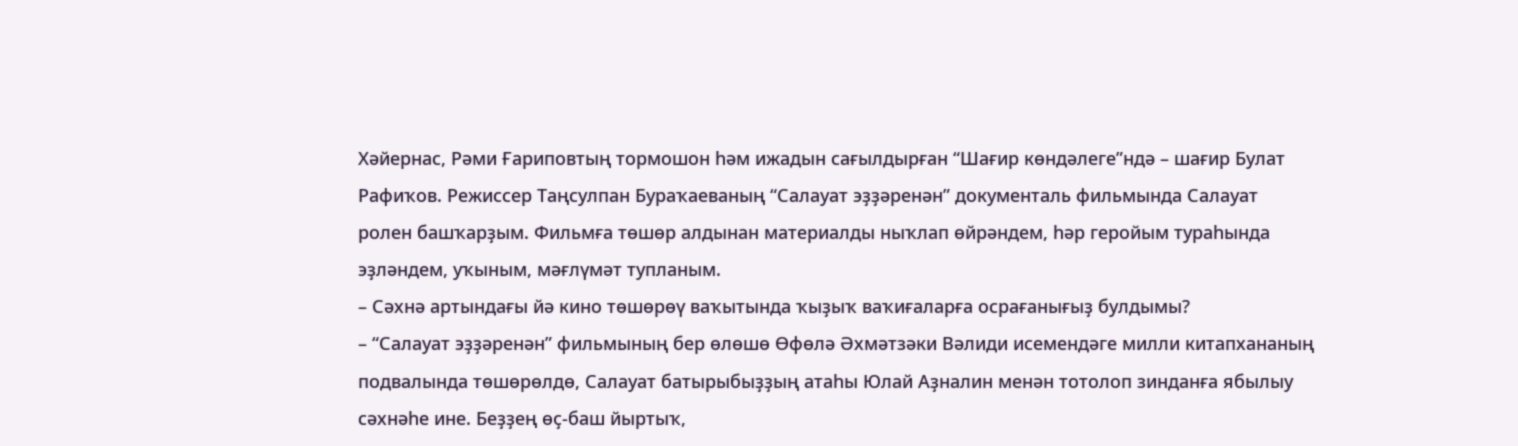Хәйернас, Рәми Ғариповтың тормошон һәм ижадын сағылдырған “Шағир көндәлеге”ндә – шағир Булат Рафиҡов. Режиссер Таңсулпан Бураҡаеваның “Салауат эҙҙәренән” документаль фильмында Салауат ролен башҡарҙым. Фильмға төшөр алдынан материалды ныҡлап өйрәндем, һәр геройым тураһында эҙләндем, уҡыным, мәғлүмәт тупланым.
– Сәхнә артындағы йә кино төшөрөү ваҡытында ҡыҙыҡ ваҡиғаларға осрағанығыҙ булдымы?
– “Салауат эҙҙәренән” фильмының бер өлөшө Өфөлә Әхмәтзәки Вәлиди исемендәге милли китапхананың подвалында төшөрөлдө, Салауат батырыбыҙҙың атаһы Юлай Аҙналин менән тотолоп зинданға ябылыу сәхнәһе ине. Беҙҙең өҫ-баш йыртыҡ,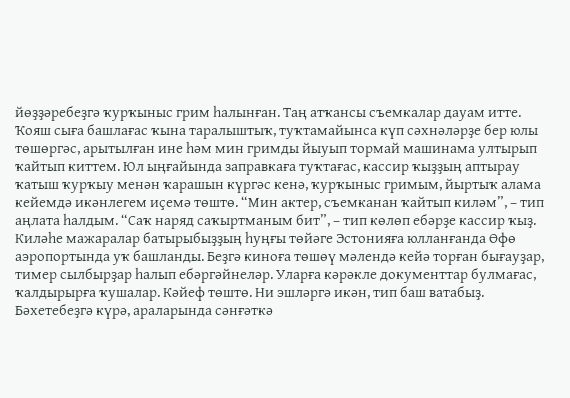йөҙҙәребеҙгә ҡурҡыныс грим һалынған. Таң атҡансы съемкалар дауам итте. Ҡояш сыға башлағас ҡына таралыштыҡ, туҡтамайынса күп сәхнәләрҙе бер юлы төшөргәс, арытылған ине һәм мин гримды йыуып тормай машинама ултырып ҡайтып киттем. Юл ыңғайында заправкаға туҡтағас, кассир ҡыҙҙың аптырау ҡатыш ҡурҡыу менән ҡарашын күргәс кенә, ҡурҡыныс гримым, йыртыҡ алама кейемдә икәнлегем иҫемә төштө. “Мин актер, съемканан ҡайтып киләм”, – тип аңлата һалдым. “Саҡ наряд саҡыртманым бит”, – тип көлөп ебәрҙе кассир ҡыҙ.
Киләһе мажаралар батырыбыҙҙың һуңғы төйәге Эстонияға юлланғанда Өфө аэропортында уҡ башланды. Беҙгә киноға төшөү мәлендә кейә торған бығауҙар, тимер сылбырҙар һалып ебәргәйнеләр. Уларға кәрәкле документтар булмағас, ҡалдырырға ҡушалар. Кәйеф төштө. Ни эшләргә икән, тип баш ватабыҙ. Бәхетебеҙгә күрә, араларында сәнғәткә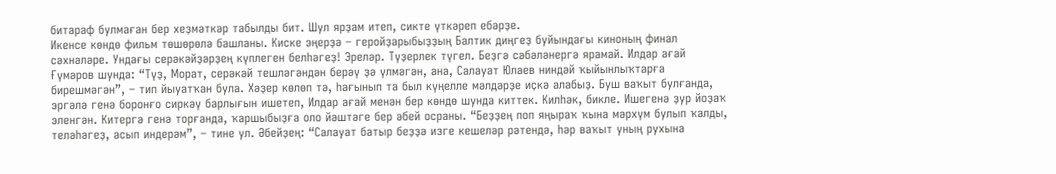битараф булмаған бер хеҙмәткәр табылды бит. Шул ярҙам итеп, сикте үткәреп ебәрҙе.
Икенсе көндө фильм төшөрөлә башланы. Киске эңерҙә – геройҙарыбыҙҙың Балтик диңгеҙ буйындағы киноның финал сәхнәләре. Ундағы серәкәйҙәрҙең күплеген белһәгеҙ! Эреләр. Түҙерлек түгел. Беҙгә сәбәләнергә ярамай. Илдар ағай Ғүмәров шунда: “Түҙ, Морат, серәкәй тешләгәндән берәү ҙә үлмәгән, ана, Салауат Юлаев ниндәй ҡыйынлыҡтарға бирешмәгән”, – тип йыуатҡан була. Хәҙер көлөп тә, һағынып та был күңелле мәлдәрҙе иҫкә алабыҙ. Буш ваҡыт булғанда, эргәлә генә боронғо сиркәү барлығын ишетеп, Илдар ағай менән бер көндө шунда киттек. Килһәк, бикле. Ишегенә ҙур йоҙаҡ эленгән. Китергә генә торғанда, ҡаршыбыҙға оло йәштәге бер әбей осраны. “Беҙҙең поп яңыраҡ ҡына мәрхүм булып ҡалды, теләһәгеҙ, асып индерәм”, – тине ул. Әбейҙең: “Салауат батыр беҙҙә изге кешеләр рәтендә, һәр ваҡыт уның рухына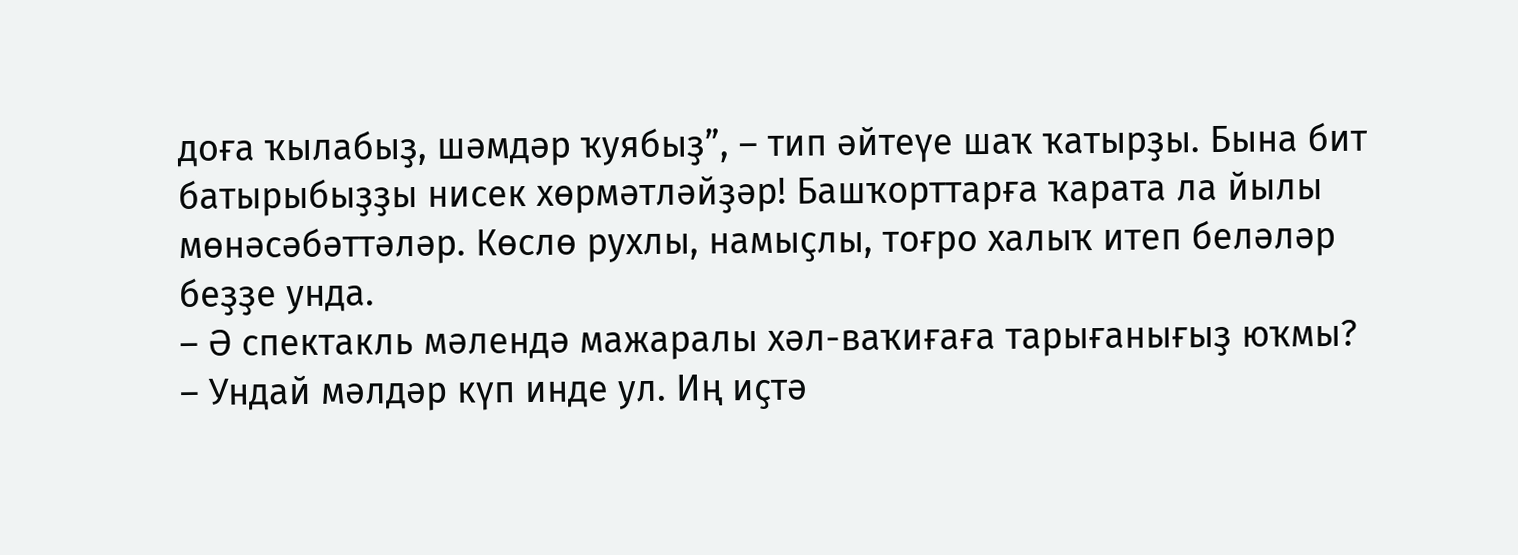доға ҡылабыҙ, шәмдәр ҡуябыҙ”, – тип әйтеүе шаҡ ҡатырҙы. Бына бит батырыбыҙҙы нисек хөрмәтләйҙәр! Башҡорттарға ҡарата ла йылы мөнәсәбәттәләр. Көслө рухлы, намыҫлы, тоғро халыҡ итеп беләләр беҙҙе унда.
– Ә спектакль мәлендә мажаралы хәл-ваҡиғаға тарығанығыҙ юҡмы?
– Ундай мәлдәр күп инде ул. Иң иҫтә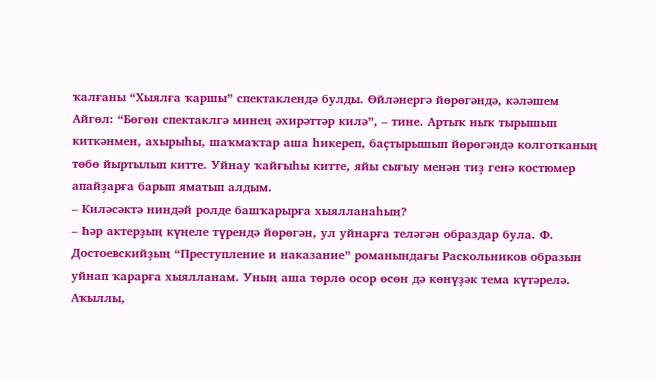ҡалғаны “Хыялға ҡаршы” спектаклендә булды. Өйләнергә йөрөгәндә, кәләшем Айгөл: “Бөгөн спектаклгә минең әхирәттәр килә”, – тине. Артыҡ ныҡ тырышып киткәнмен, ахырыһы, шаҡмаҡтар аша һикереп, баҫтырышып йөрөгәндә колготканың төбө йыртылып китте. Уйнау ҡайғыһы китте, яйы сығыу менән тиҙ генә костюмер апайҙарға барып яматып алдым.
– Киләсәктә ниндәй ролде башҡарырға хыялланаһың?
– Һәр актерҙың күңеле түрендә йөрөгән, ул уйнарға теләгән образдар була. Ф. Достоевскийҙың “Преступление и наказание” романындағы Раскольников образын уйнап ҡарарға хыялланам. Уның аша төрлө осор өсөн дә көнүҙәк тема күтәрелә. Аҡыллы,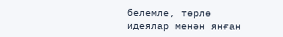белемле, төрлө идеялар менән янған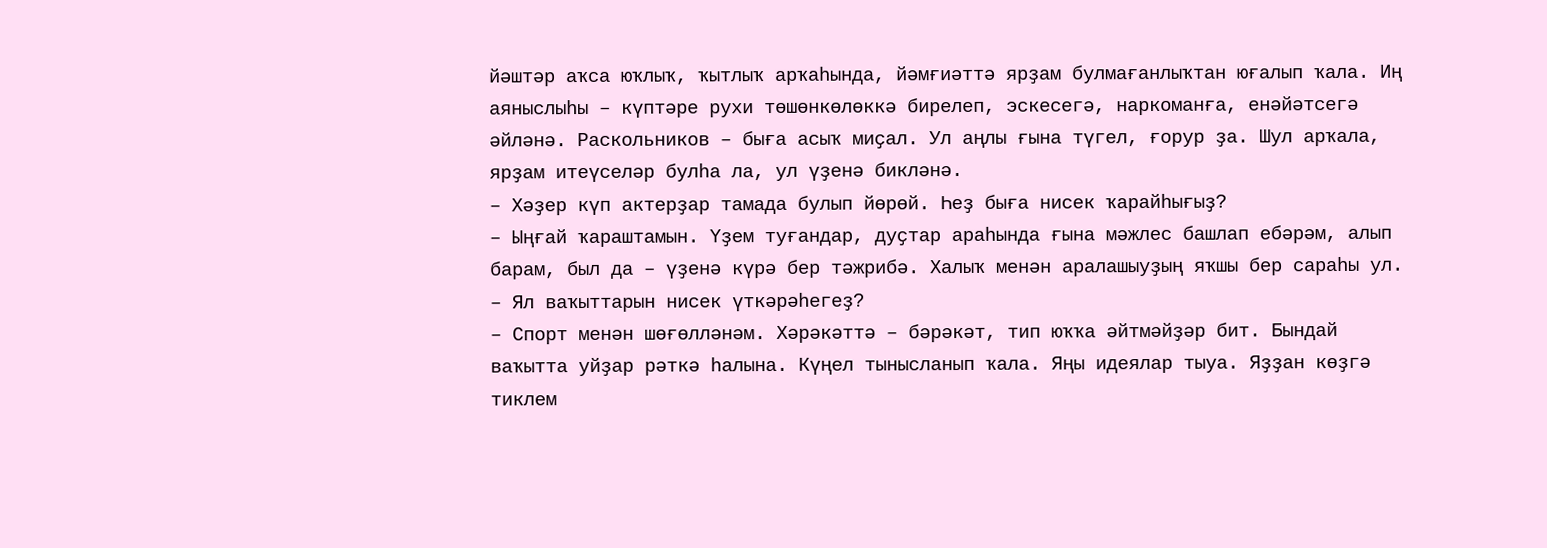йәштәр аҡса юҡлыҡ, ҡытлыҡ арҡаһында, йәмғиәттә ярҙам булмағанлыҡтан юғалып ҡала. Иң аяныслыһы – күптәре рухи төшөнкөлөккә бирелеп, эскесегә, наркоманға, енәйәтсегә әйләнә. Раскольников – быға асыҡ миҫал. Ул аңлы ғына түгел, ғорур ҙа. Шул арҡала, ярҙам итеүселәр булһа ла, ул үҙенә бикләнә.
– Хәҙер күп актерҙар тамада булып йөрөй. Һеҙ быға нисек ҡарайһығыҙ?
– Ыңғай ҡараштамын. Үҙем туғандар, дуҫтар араһында ғына мәжлес башлап ебәрәм, алып барам, был да – үҙенә күрә бер тәжрибә. Халыҡ менән аралашыуҙың яҡшы бер сараһы ул.
– Ял ваҡыттарын нисек үткәрәһегеҙ?
– Спорт менән шөғөлләнәм. Хәрәкәттә – бәрәкәт, тип юҡҡа әйтмәйҙәр бит. Бындай ваҡытта уйҙар рәткә һалына. Күңел тынысланып ҡала. Яңы идеялар тыуа. Яҙҙан көҙгә тиклем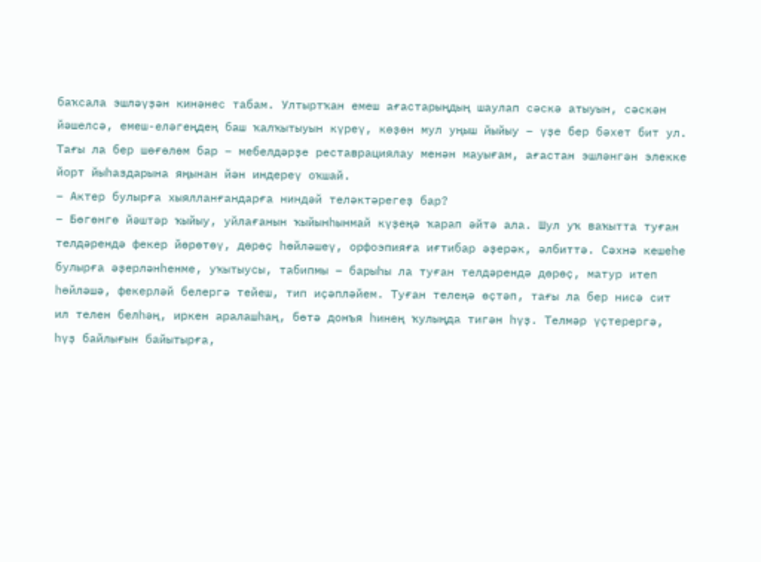баҡсала эшләүҙән кинәнес табам. Ултыртҡан емеш ағастарыңдың шаулап сәскә атыуын, сәскән йәшелсә, емеш-еләгеңдең баш ҡалҡытыуын күреү, көҙөн мул уңыш йыйыу – үҙе бер бәхет бит ул. Тағы ла бер шөғөлөм бар – мебелдәрҙе реставрациялау менән мауығам, ағастан эшләнгән элекке йорт йыһаздарына яңынан йән индереү оҡшай.
– Актер булырға хыялланғандарға ниндәй теләктәрегеҙ бар?
– Бөгөнгө йәштәр ҡыйыу, уйлағанын ҡыйынһынмай күҙеңә ҡарап әйтә ала. Шул уҡ ваҡытта туған телдәрендә фекер йөрөтөү, дөрөҫ һөйләшеү, орфоэпияға иғтибар әҙерәк, әлбиттә. Сәхнә кешеһе булырға әҙерләнһенме, уҡытыусы, табипмы – барыһы ла туған телдәрендә дөрөҫ, матур итеп һөйләшә, фекерләй белергә тейеш, тип иҫәпләйем. Туған телеңә өҫтәп, тағы ла бер нисә сит ил телен белһәң, иркен аралашһаң, бөтә донъя һинең ҡулыңда тигән һүҙ. Телмәр үҫтерергә, һүҙ байлығын байытырға,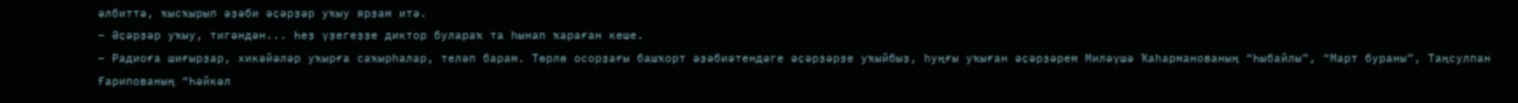әлбиттә, ҡысҡырып әҙәби әҫәрҙәр уҡыу ярҙам итә.
– Әҫәрҙәр уҡыу, тигәндән... Һеҙ үҙегеҙҙе диктор булараҡ та һынап ҡараған кеше.
– Радиоға шиғырҙар, хикәйәләр уҡырға саҡырһалар, теләп барам. Төрлө осорҙағы башҡорт әҙәбиәтендәге әҫәрҙәрҙе уҡыйбыҙ, һуңғы уҡыған әҫәрҙәрем Миләүшә Ҡаһарманованың “Һыбайлы”, “Март бураны”, Таңсулпан Ғарипованың “Һәйкәл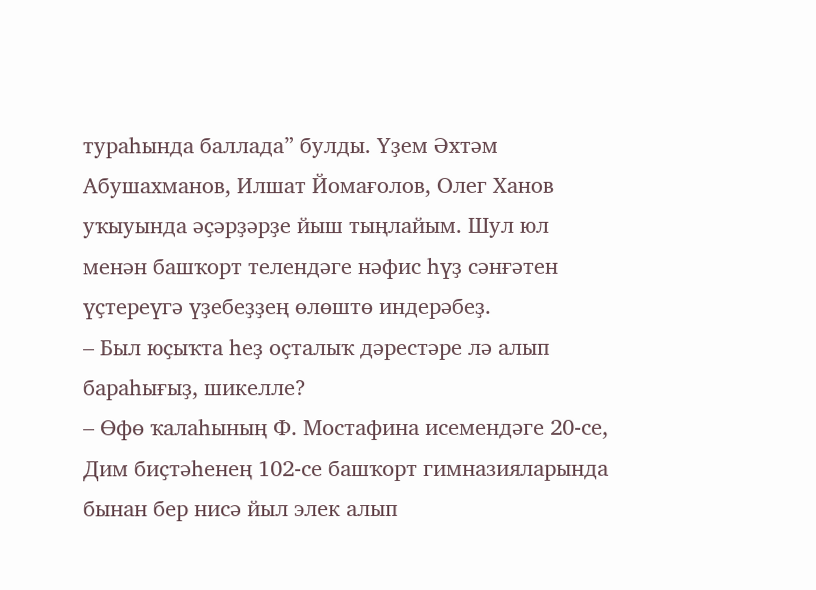тураһында баллада” булды. Үҙем Әхтәм Абушахманов, Илшат Йомағолов, Олег Ханов уҡыуында әҫәрҙәрҙе йыш тыңлайым. Шул юл менән башҡорт телендәге нәфис һүҙ сәнғәтен үҫтереүгә үҙебеҙҙең өлөштө индерәбеҙ.
– Был юҫыҡта һеҙ оҫталыҡ дәрестәре лә алып бараһығыҙ, шикелле?
– Өфө ҡалаһының Ф. Мостафина исемендәге 20-се, Дим биҫтәһенең 102-се башҡорт гимназияларында бынан бер нисә йыл элек алып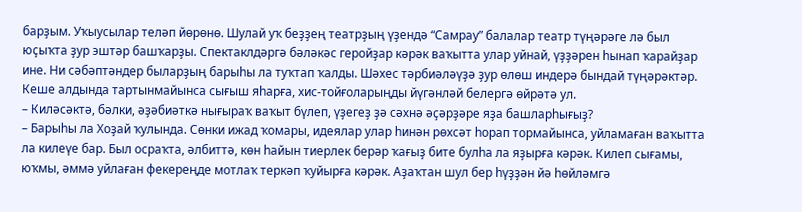барҙым. Уҡыусылар теләп йөрөнө. Шулай уҡ беҙҙең театрҙың үҙендә “Самрау” балалар театр түңәрәге лә был юҫыҡта ҙур эштәр башҡарҙы. Спектаклдәргә бәләкәс геройҙар кәрәк ваҡытта улар уйнай, үҙҙәрен һынап ҡарайҙар ине. Ни сәбәптәндер быларҙың барыһы ла туҡтап ҡалды. Шәхес тәрбиәләүҙә ҙур өлөш индерә бындай түңәрәктәр. Кеше алдында тартынмайынса сығыш яһарға, хис-тойғоларыңды йүгәнләй белергә өйрәтә ул.
– Киләсәктә, бәлки, әҙәбиәткә нығыраҡ ваҡыт бүлеп, үҙегеҙ ҙә сәхнә әҫәрҙәре яҙа башларһығыҙ?
– Барыһы ла Хоҙай ҡулында. Сөнки ижад ҡомары, идеялар улар һинән рөхсәт һорап тормайынса, уйламаған ваҡытта ла килеүе бар. Был осраҡта, әлбиттә, көн һайын тиерлек берәр ҡағыҙ бите булһа ла яҙырға кәрәк. Килеп сығамы, юҡмы, әммә уйлаған фекереңде мотлаҡ теркәп ҡуйырға кәрәк. Аҙаҡтан шул бер һүҙҙән йә һөйләмгә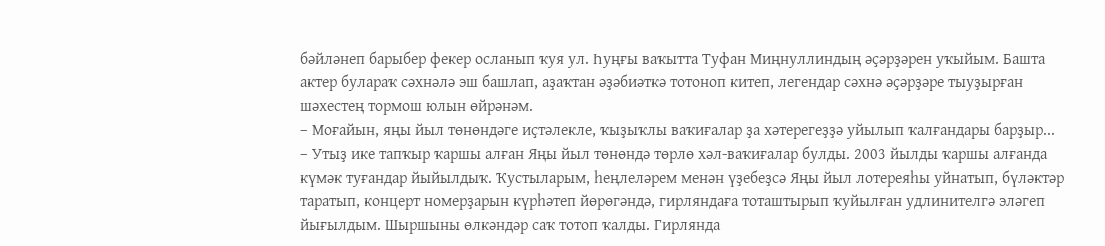бәйләнеп барыбер фекер осланып ҡуя ул. Һуңғы ваҡытта Туфан Миңнуллиндың әҫәрҙәрен уҡыйым. Башта актер булараҡ сәхнәлә эш башлап, аҙаҡтан әҙәбиәткә тотоноп китеп, легендар сәхнә әҫәрҙәре тыуҙырған шәхестең тормош юлын өйрәнәм.
– Моғайын, яңы йыл төнөндәге иҫтәлекле, ҡыҙыҡлы ваҡиғалар ҙа хәтерегеҙҙә уйылып ҡалғандары барҙыр...
– Утыҙ ике тапҡыр ҡаршы алған Яңы йыл төнөндә төрлө хәл-ваҡиғалар булды. 2003 йылды ҡаршы алғанда күмәк туғандар йыйылдыҡ. Ҡустыларым, һеңлеләрем менән үҙебеҙсә Яңы йыл лотереяһы уйнатып, бүләктәр таратып, концерт номерҙарын күрһәтеп йөрөгәндә, гирляндаға тоташтырып ҡуйылған удлинителгә эләгеп йығылдым. Шыршыны өлкәндәр саҡ тотоп ҡалды. Гирлянда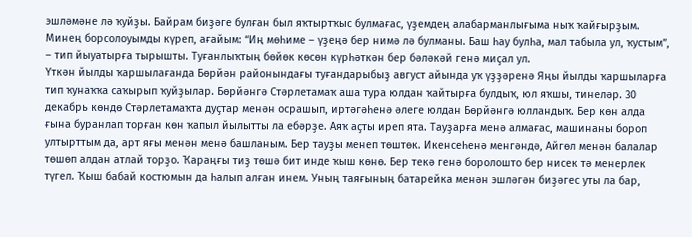эшләмәне лә ҡуйҙы. Байрам биҙәге булған был яҡтыртҡыс булмағас, үҙемдең алабарманлығыма ныҡ ҡайғырҙым. Минең борсолоуымды күреп, ағайым: “Иң мөһиме – үҙеңә бер нимә лә булманы. Баш һау булһа, мал табыла ул, ҡустым”, – тип йыуатырға тырышты. Туғанлыҡтың бөйөк көсөн күрһәткән бер бәләкәй генә миҫал ул.
Үткән йылды ҡаршылағанда Бөрйән районындағы туғандарыбыҙ август айында уҡ үҙҙәренә Яңы йылды ҡаршыларға тип ҡунаҡҡа саҡырып ҡуйҙылар. Бөрйәнгә Стәрлетамаҡ аша тура юлдан ҡайтырға булдыҡ, юл яҡшы, тинеләр. 30 декабрь көндө Стәрлетамаҡта дуҫтар менән осрашып, иртәгәһенә әлеге юлдан Бөрйәнгә юлландыҡ. Бер көн алда ғына буранлап торған көн ҡапыл йылытты ла ебәрҙе. Аяҡ аҫты иреп ята. Тауҙарға менә алмағас, машинаны бороп ултырттым да, арт яғы менән менә башланым. Бер тауҙы менеп төштөк. Икенсеһенә менгәндә, Айгөл менән балалар төшөп алдан атлай торҙо. Ҡараңғы тиҙ төшә бит инде ҡыш көнө. Бер текә генә боролошто бер нисек тә менерлек түгел. Ҡыш бабай костюмын да һалып алған инем. Уның таяғының батарейка менән эшләгән биҙәгес уты ла бар,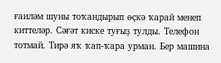ғаиләм шуны тоҡандырып өҫкә ҡарай менеп киттеләр. Сәғәт киске туғыҙ тулды. Телефон тотмай. Тирә яҡ ҡап-ҡара урман. Бер машина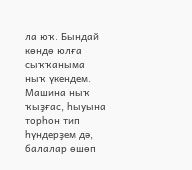ла юҡ. Бындай көндө юлға сыҡҡаныма ныҡ үкендем. Машина ныҡ ҡыҙғас, һыуына торһон тип һүндерҙем дә, балалар өшөп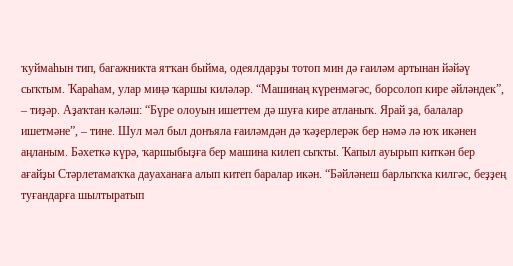ҡуймаһын тип, багажникта ятҡан быйма, одеялдарҙы тотоп мин дә ғаиләм артынан йәйәү сыҡтым. Ҡараһам, улар миңә ҡаршы киләләр. “Машинаң күренмәгәс, борсолоп кире әйләндек”, – тиҙәр. Аҙаҡтан кәләш: “Бүре олоуын ишеттем дә шуға кире атланыҡ. Ярай ҙа, балалар ишетмәне”, – тине. Шул мәл был донъяла ғаиләмдән дә ҡәҙерлерәк бер нәмә лә юҡ икәнен аңланым. Бәхеткә күрә, ҡаршыбыҙға бер машина килеп сыҡты. Ҡапыл ауырып киткән бер ағайҙы Стәрлетамаҡҡа дауаханаға алып китеп баралар икән. “Бәйләнеш барлыҡҡа килгәс, беҙҙең туғандарға шылтыратып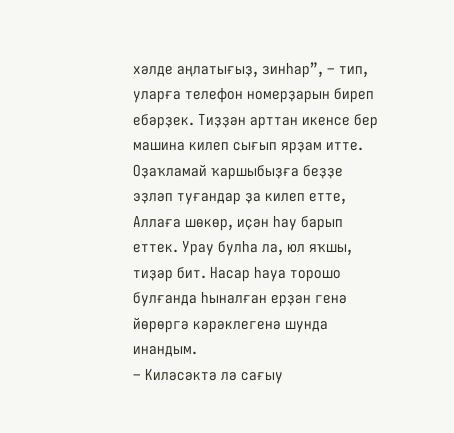хәлде аңлатығыҙ, зинһар”, – тип, уларға телефон номерҙарын биреп ебәрҙек. Тиҙҙән арттан икенсе бер машина килеп сығып ярҙам итте. Оҙаҡламай ҡаршыбыҙға беҙҙе эҙләп туғандар ҙа килеп етте, Аллаға шөкөр, иҫән һау барып еттек. Урау булһа ла, юл яҡшы, тиҙәр бит. Насар һауа торошо булғанда һыналған ерҙән генә йөрөргә кәрәклегенә шунда инандым.
– Киләсәктә лә сағыу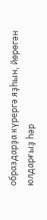образдарҙа күрергә яҙһын, йөрөгән юлдарғыҙ һәр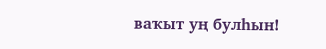ваҡыт уң булһын!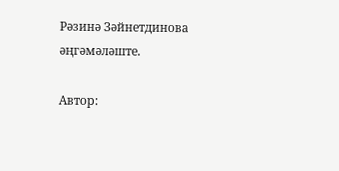Рәзинә Зәйнетдинова әңгәмәләште.

Автор: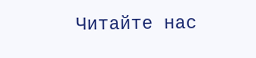Читайте нас